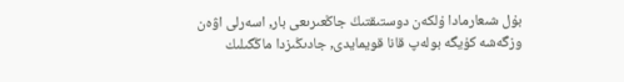بۇل شىعارمادا ۇلكەن دوستىقتىڭ جاڭعىرىعى بار, اسەرلى اۋەن وزگەشە كۇيگە بولەپ قانا قويمايدى, جادىڭىزدا ماڭگىلىك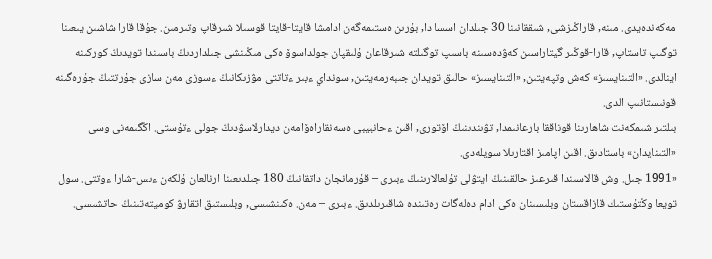مەكەندەيدى. مىنە, قاراڭىزشى, شىققانىنا 30 جىلدان اسسا دا, بۇرىن ەستىمەگەن ادامشا قايتا-قايتا قوسىلا شىرقاپ وتىرمىن. جۇقا قارا شاشىن يىعىنا توگىپ تاستاپ, قارا-قوڭىر گيتاراسىن كەۋدەسىنە باسىپ توگىلتە شىرقاعان ۇلىقپان جولداسوۆ ەكى مىڭىنشى جىلداردىڭ باسىندا تويدىڭ كوركىنە اينالدى. «التىنايسىز» كەش وتپەيتىن, «التىنايسىز» حالىق تويدان جىبەرمەيتىن, سونداي ءبىر ءتاتتى مۋزىكانىڭ ءسوزى مەن سازى جۇرتتىڭ جۇرەگىنە قونىستانىپ الدى.
بىلتىر شىمكەنت شاھارىنا قوناققا بارعانىمدا, تۋىندىنىڭ اۆتورى, اقىن ءحانبيبى ەسەنقاراەۆامەن ديدارلاسۋدىڭ جولى ءتۇستى. اڭگىمەنى وسى «التىنايدان» باستادىق. اقىن اپامىز اقتارىلا سويلەدى.
«1991 جىل. وش قالاسىندا قىرعىز حالقىنىڭ ايتۋلى تۇلعالارىنىڭ ءبىرى – قۇرمانجان داتقانىڭ 180 جىلدىعىنا ارنالعان ۇلكەن ءىس-شارا ءوتتى. سول تويعا وڭتۇستىك قازاقستان وبلىسىنان ەكى ادام دەلەگات رەتىندە شاقىرىلدىق. ءبىرى – مەن. ەكىنشىسى, وبلىستىق اتقارۋ كوميتەتىنىڭ حاتشىسى.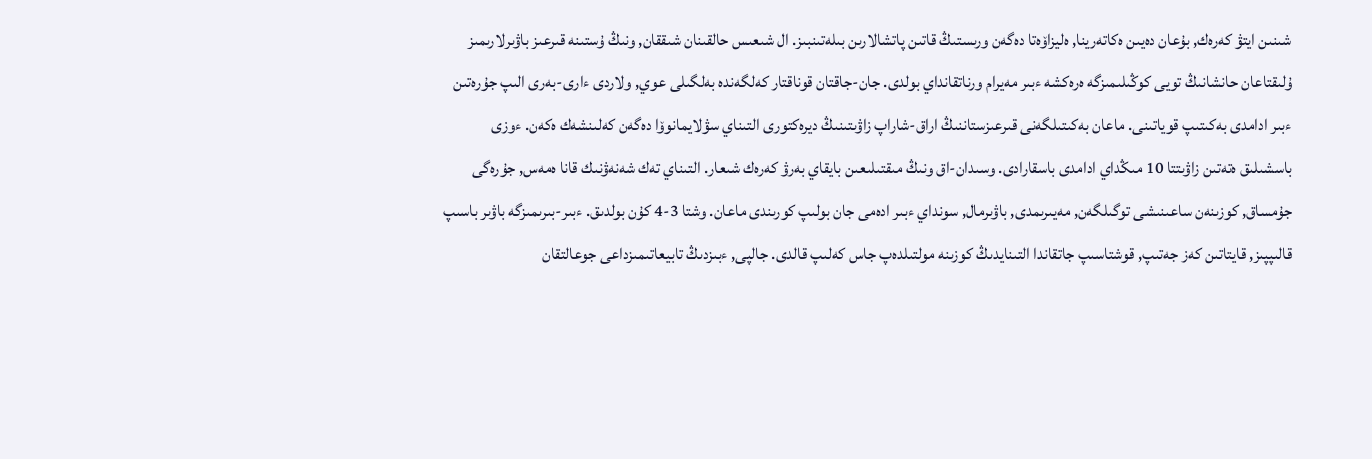شىنىن ايتۋ كەرەك, بۇعان دەيىن ەكاتەرينا, ەليزاۆەتا دەگەن ورىستىڭ قاتىن پاتشالارىن بىلەتىنبىز. ال شىعىس حالقىنان شىققان, ونىڭ ۇستىنە قىرعىز باۋىرلارىمىز ۇلىقتاعان حانشانىڭ تويى كوڭىلىمىزگە ەرەكشە ءبىر مەيرام ورناتقانداي بولدى. جان-جاقتان قوناقتار كەلگەندە بەلگىلى عوي, ولاردى ءارى-بەرى الىپ جۇرەتىن ءبىر ادامدى بەكىتىپ قوياتىنى. ماعان بەكىتىلگەنى قىرعىزستاننىڭ اراق-شاراپ زاۋىتىنىڭ ديرەكتورى التىناي سۋلايمانوۆا دەگەن كەلىنشەك ەكەن. ءوزى باسشىلىق ەتەتىن زاۋىتتا 10 مىڭداي ادامدى باسقارادى. وسىدان-اق ونىڭ مىقتىلىعىن بايقاي بەرۋ كەرەك شىعار. التىناي تەك شەنەۋنىك قانا ەمەس, جۇرەگى جۇمساق, كوزىنەن ساعىنىشى توگىلگەن, مەيىرىمدى, باۋىرمال, سونداي ءبىر ادەمى جان بولىپ كورىندى ماعان. وشتا 3-4 كۇن بولدىق. ءبىر-بىرىمىزگە باۋىر باسىپ قالىپپىز, قايتاتىن كەز جەتىپ, قوشتاسىپ جاتقاندا التىنايدىڭ كوزىنە مولتىلدەپ جاس كەلىپ قالدى. جالپى, ءبىزدىڭ تابيعاتىمىزداعى جوعالتقان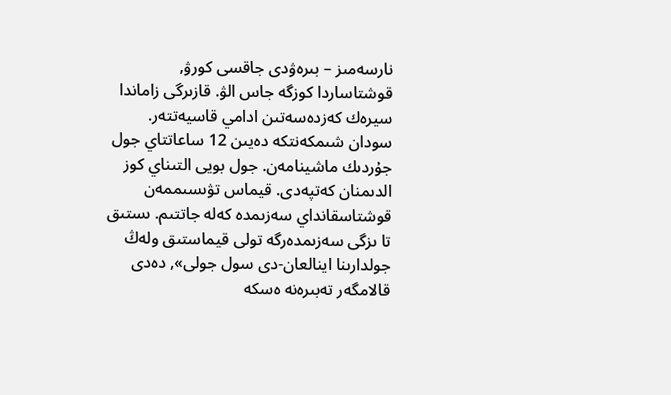نارسەمىز – بىرەۋدى جاقسى كورۋ, قوشتاساردا كوزگە جاس الۋ. قازىرگى زاماندا سيرەك كەزدەسەتىن ادامي قاسيەتتەر. سودان شىمكەنتكە دەيىن 12 ساعاتتاي جول جۇردىك ماشينامەن. جول بويى التىناي كوز الدىمنان كەتپەدى. قيماس تۋىسىممەن قوشتاسقانداي سەزىمدە كەلە جاتتىم. ىستىق تا ىزگى سەزىمدەرگە تولى قيماستىق ولەڭ جولدارىنا اينالعان-دى سول جولى», دەدى قالامگەر تەبىرەنە ەسكە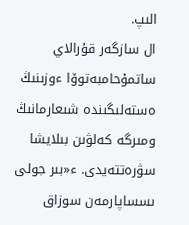الىپ.
ال سازگەر قۇرالاي ساتمۇحامبەتوۆا ءوزىنىڭ ەستەلىگىندە شىعارمانىڭ ومىرگە كەلۋىن بىلايشا سۋرەتتەيدى. ء«بىر جولى ىسساپارمەن سوزاق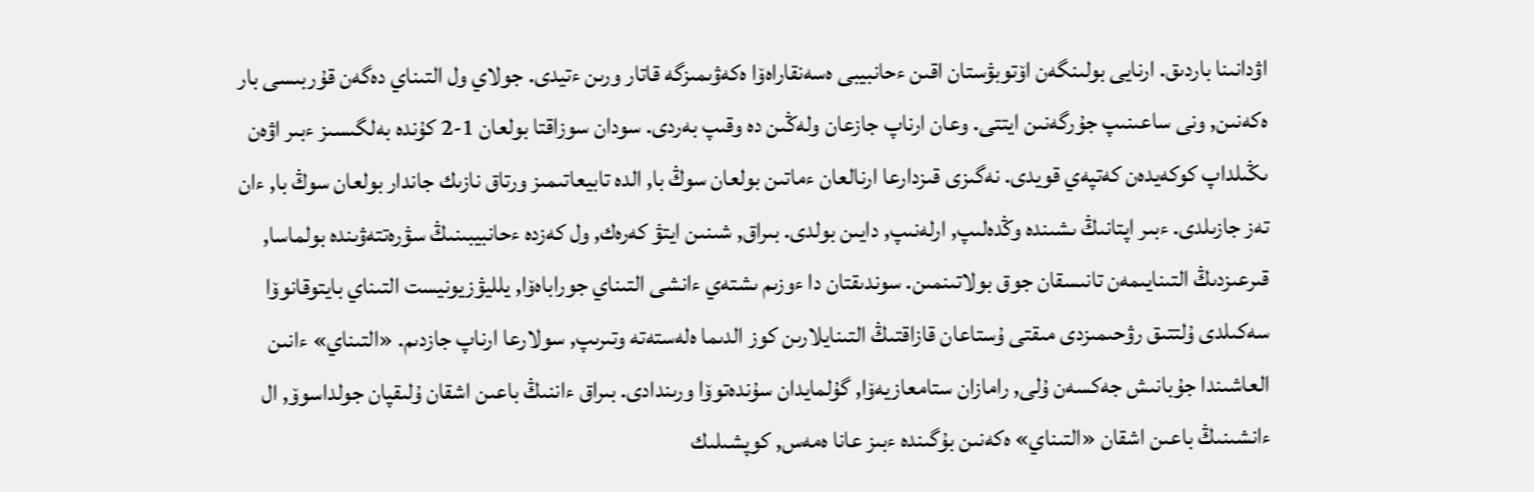اۋدانىنا باردىق. ارنايى بولىنگەن اۆتوبۋستان اقىن ءحانبيبى ەسەنقاراەۆا ەكەۋىمىزگە قاتار ورىن ءتيدى. جولاي ول التىناي دەگەن قۇربىسى بار ەكەنىن, ونى ساعىنىپ جۇرگەنىن ايتتى. وعان ارناپ جازعان ولەڭىن دە وقىپ بەردى. سودان سوزاقتا بولعان 1-2 كۇندە بەلگىسىز ءبىر اۋەن ىڭىلداپ كوكەيدەن كەتپەي قويدى. نەگىزى قىزدارعا ارنالعان ءماتىن بولعان سوڭ با, الدە تابيعاتىمىز ورتاق نازىك جاندار بولعان سوڭ با, ءان تەز جازىلدى. ءبىر اپتانىڭ ىشىندە وڭدەلىپ, ارلەنىپ, دايىن بولدى. بىراق, شىنىن ايتۋ كەرەك, ول كەزدە ءحانبيبىنىڭ سۋرەتتەۋىندە بولماسا, قىرعىزدىڭ التىنايىمەن تانىسقان جوق بولاتىنمىن. سوندىقتان دا ءوزىم ىشتەي ءانشى التىناي جوراباەۆا, يلليۋزيونيست التىناي بايتوقانوۆا سەكىلدى ۇلتتىق رۋحىمىزدى مىقتى ۇستاعان قازاقتىڭ التىنايلارىن كوز الدىما ەلەستەتە وتىرىپ, سولارعا ارناپ جازدىم. «التىناي» ءانىن العاشىندا جۇبانىش جەكسەن ۇلى, رامازان ستامعازيەۆا, گۇلمايدان سۇندەتوۆا ورىندادى. بىراق ءاننىڭ باعىن اشقان ۇلىقپان جولداسوۆ, ال ءانشىنىڭ باعىن اشقان «التىناي» ەكەنىن بۇگىندە ءبىز عانا ەمەس, كوپشىلىك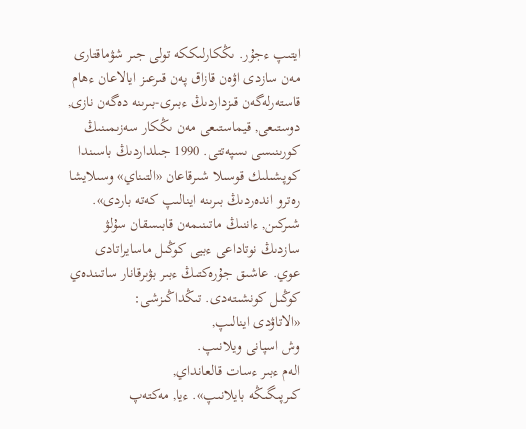ايتىپ ءجۇر. ىڭكارلىككە تولى جىر شۋماقتارى مەن سازدى اۋەن قازاق پەن قىرعىز ايالاعان ءھام قاستەرلەگەن قىزداردىڭ ءبىرى-بىرىنە دەگەن نازى, دوستىعى, قيماستىعى مەن ىڭكار سەزىمىنىڭ كورىنىسى ىسپەتتى. 1990 جىلداردىڭ باسىندا كوپشىلىك قوسىلا شىرقاعان «التىناي» وسىلايشا رەترو اندەردىڭ بىرىنە اينالىپ كەتە باردى».
شىركىن, ءاننىڭ ماتىنىمەن قابىسقان سۇلۋ سازدىڭ نوتاداعى ءبيى كوڭىل ماسايراتادى عوي. عاشىق جۇرەكتىڭ ءبىر بۋىرقانار ساتىندەي كوڭىل كونشىتەدى. تىڭداڭىزشى:
«الاتاۋدى اينالىپ,
وش اسپانى ويلانىپ.
الەم ءبىر ءسات قالعانداي,
كىرپىگىڭە بايلانىپ». ءيا, مەكتەپ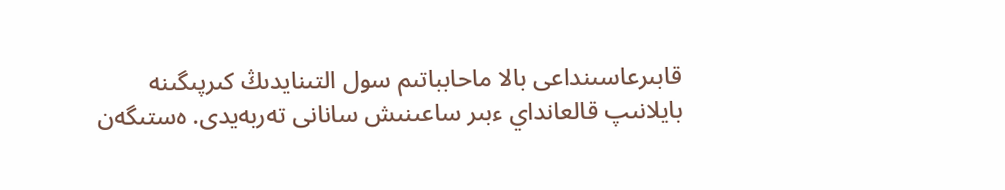قابىرعاسىنداعى بالا ماحابباتىم سول التىنايدىڭ كىرپىگىنە بايلانىپ قالعانداي ءبىر ساعىنىش سانانى تەربەيدى. ەستىگەن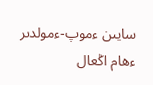سايىن ءموپ-ءمولدىر ءھام اڭعال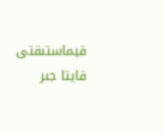قيماستىقتى قايتا جىر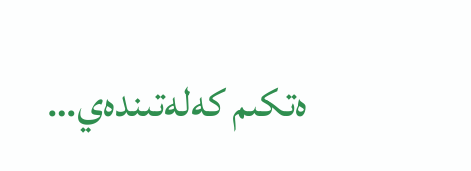ەتكىم كەلەتىندەي…